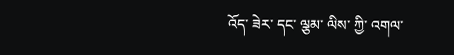འོད་ ཟེར་ དང་ ལྕམ་ ལིས་ ཀྱི་ འགལ་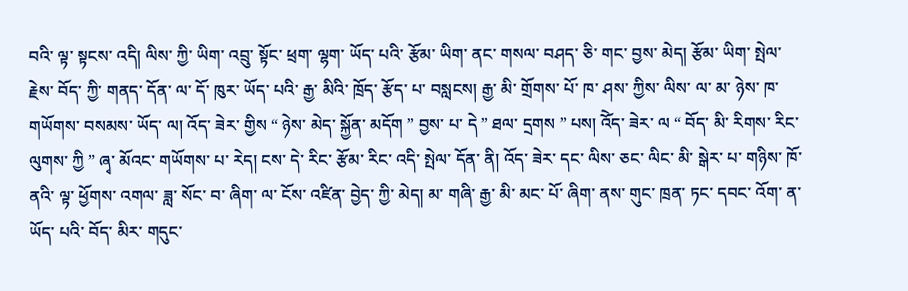བའི་ ལྟ་ སྟངས་ འདི། ལིས་ ཀྱི་ ཡིག་ འབྲུ་ སྟོང་ ཕྲག་ ལྷག་ ཡོད་ པའི་ རྩོམ་ ཡིག་ ནང་ གསལ་ བཤད་ ཅི་ གང་ བྱས་ མེད། རྩོམ་ ཡིག་ སྤེལ་ རྗེས་ བོད་ ཀྱི་ གནད་ དོན་ ལ་ དོ་ ཁུར་ ཡོད་ པའི་ རྒྱ་ མིའི་ ཁྲོད་ རྩོད་ པ་ བསླངས། རྒྱ་ མི་ གྲོགས་ པོ་ ཁ་ ཤས་ ཀྱིས་ ལིས་ ལ་ མ་ ཉེས་ ཁ་ གཡོགས་ བསམས་ ཡོད་ ལ། འོད་ ཟེར་ གྱིས “ ཉེས་ མེད་ སྐྱོན་ མདོག ” བྱས་ པ་ དེ ” ཐལ་ དྲགས ” པས། འོེད་ ཟེར་ ལ “ བོད་ མི་ རིགས་ རིང་ ལུགས་ ཀྱི ” ཞྭ་ མོའང་ གཡོགས་ པ་ རེད། ངས་ དེ་ རིང་ རྩོམ་ རིང་ འདི་ སྤེལ་ དོན་ ནི། འོད་ ཟེར་ དང་ ལིས་ ཅང་ ལིང་ མི་ སྒེར་ པ་ གཉིས་ ཁོ་ ནའི་ ལྟ་ ཕྱོགས་ འགལ་ ཟླ་ སོང་ བ་ ཞིག་ ལ་ ངོས་ འཛིན་ བྱེད་ ཀྱི་ མེད། མ་ གཞི་ རྒྱ་ མི་ མང་ པོ་ ཞིག་ ནས་ གུང་ ཁྲན་ ཏང་ དབང་ འོག་ ན་ ཡོད་ པའི་ བོད་ མིར་ གདུང་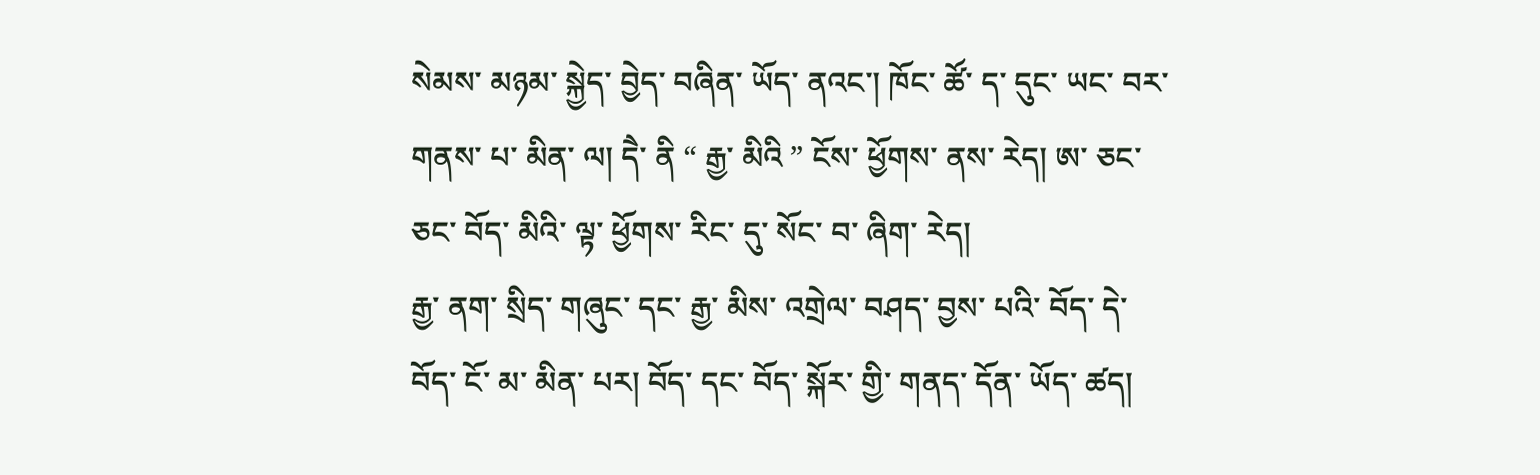སེམས་ མཉམ་ སྐྱེད་ བྱེད་ བཞིན་ ཡོད་ ནའང་། ཁོང་ ཚོ་ ད་ དུང་ ཡང་ བར་ གནས་ པ་ མིན་ ལ། དཻ་ ནི “ རྒྱ་ མིའི ” ངོས་ ཕྱོགས་ ནས་ རེད། ཨ་ ཅང་ ཅང་ བོད་ མིའི་ ལྟ་ ཕྱོགས་ རིང་ དུ་ སོང་ བ་ ཞིག་ རེད།
རྒྱ་ ནག་ སྲིད་ གཞུང་ དང་ རྒྱ་ མིས་ འགྲེལ་ བཤད་ བྱས་ པའི་ བོད་ དེ་ བོད་ ངོ་ མ་ མིན་ པར། བོད་ དང་ བོད་ སྐོར་ གྱི་ གནད་ དོན་ ཡོད་ ཚད།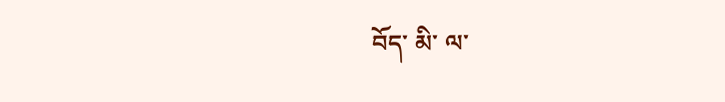བོད་ མི་ ལ་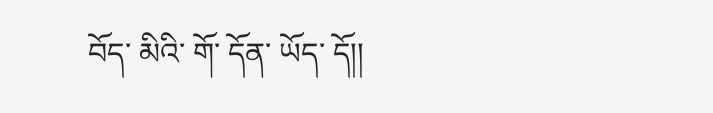བོད་ མིའི་ གོ་ དོན་ ཡོད་ དོ།།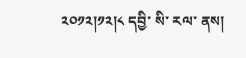༢༠༡༢།༡༢།༨ དབྱི་ སི་ རལ་ ནས།